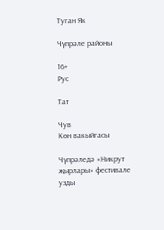Туган Як

Чүпрәле районы

16+
Рус

Тат

Чув
Көн вакыйгасы

Чүпрәледә «Никрут җырлары» фестивале узды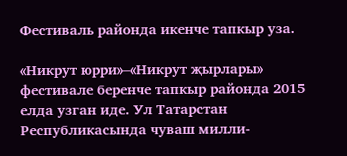Фестиваль районда икенче тапкыр уза.

«Никрут юрри»–«Никрут җырлары» фестивале беренче тапкыр районда 2015 елда узган иде. Ул Татарстан Республикасында чуваш милли-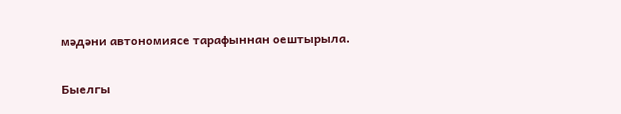мәдәни автономиясе тарафыннан оештырыла.

Быелгы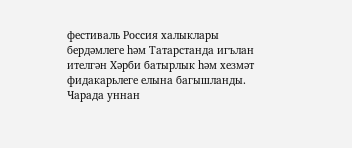фестиваль Россия халыклары бердәмлеге һәм Татарстанда игълан ителгән Хәрби батырлык һәм хезмәт фидакарьлеге елына багышланды. Чарада уннан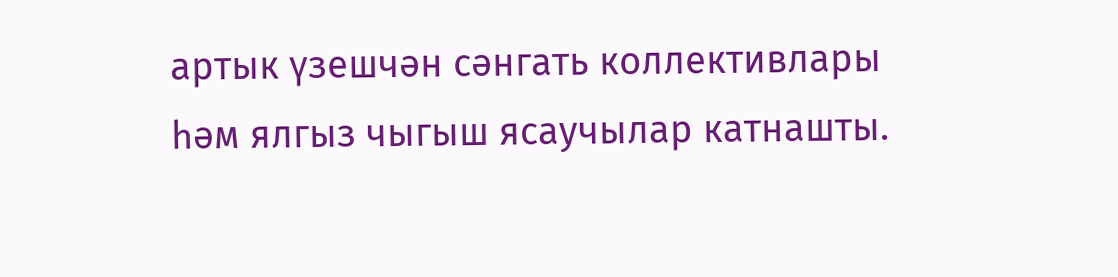артык үзешчән сәнгать коллективлары һәм ялгыз чыгыш ясаучылар катнашты.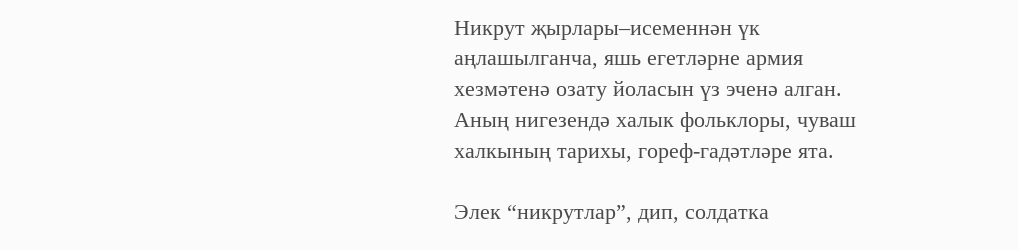Никрут җырлары–исеменнән үк аңлашылганча, яшь егетләрне армия хезмәтенә озату йоласын үз эченә алган. Аның нигезендә халык фольклоры, чуваш халкының тарихы, гореф-гадәтләре ята.

Элек “никрутлар”, дип, солдатка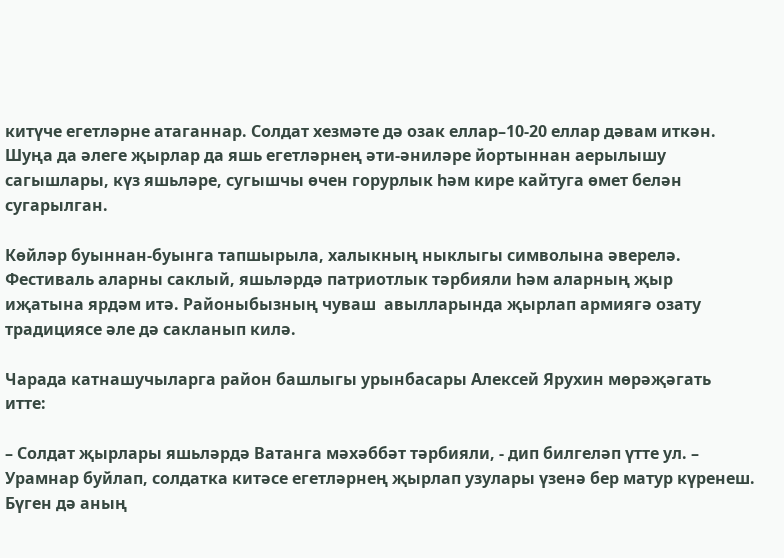китүче егетләрне атаганнар. Солдат хезмәте дә озак еллар–10-20 еллар дәвам иткән. Шуңа да әлеге җырлар да яшь егетләрнең әти-әниләре йортыннан аерылышу сагышлары, күз яшьләре, сугышчы өчен горурлык һәм кире кайтуга өмет белән сугарылган.

Көйләр буыннан-буынга тапшырыла, халыкның ныклыгы символына әверелә. Фестиваль аларны саклый, яшьләрдә патриотлык тәрбияли һәм аларның җыр иҗатына ярдәм итә. Районыбызның чуваш  авылларында җырлап армиягә озату традициясе әле дә сакланып килә.

Чарада катнашучыларга район башлыгы урынбасары Алексей Ярухин мөрәҗәгать итте:

– Солдат җырлары яшьләрдә Ватанга мәхәббәт тәрбияли, - дип билгеләп үтте ул. – Урамнар буйлап, солдатка китәсе егетләрнең җырлап узулары үзенә бер матур күренеш. Бүген дә аның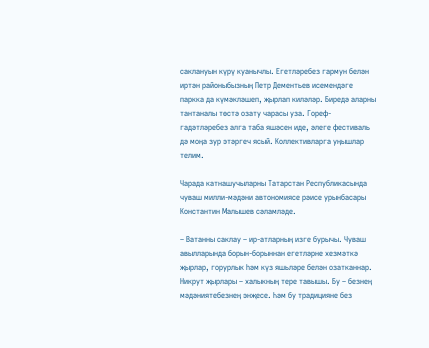саклануын күрү куанычлы. Егетләребез гармун белән иртән районыбызның Петр Дементьев исемендәге паркка да күмәкләшеп, җырлап киләләр. Биредә аларны тантаналы төстә озату чарасы уза. Гореф-гадәтләребез алга таба яшәсен иде, әлеге фестиваль дә моңа зур этәргеч ясый. Коллективларга уңышлар телим.

Чарада катнашучыларны Татарстан Республикасында чуваш милли-мәдәни автономиясе рәисе урынбасары Константин Малышев сәламләде.

– Ватанны саклау – ир-атларның изге бурычы. Чуваш авылларында борын-борыннан егетләрне хезмәткә җырлар, горурлык һәм күз яшьләре белән озатканнар. Никрут җырлары – халыкның тере тавышы. Бу – безнең мәдәниятебезнең энҗесе. Һәм бу традицияне без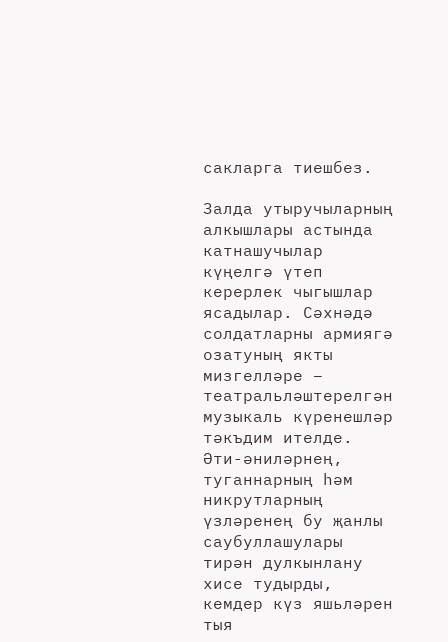сакларга тиешбез.

Залда утыручыларның алкышлары астында катнашучылар күңелгә үтеп керерлек чыгышлар ясадылар. Сәхнәдә солдатларны армиягә озатуның якты мизгелләре – театральләштерелгән музыкаль күренешләр тәкъдим ителде. Әти-әниләрнең, туганнарның һәм никрутларның үзләренең бу җанлы саубуллашулары тирән дулкынлану хисе тудырды, кемдер күз яшьләрен тыя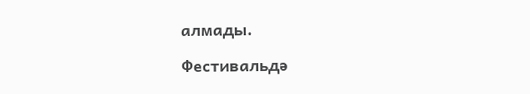алмады.

Фестивальдә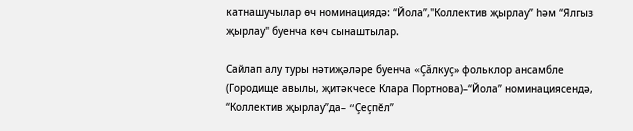катнашучылар өч номинациядә: “Йола”,"Коллектив җырлау” һәм “Ялгыз җырлау" буенча көч сынаштылар.

Сайлап алу туры нәтиҗәләре буенча «Çăлкуç» фольклор ансамбле (Городище авылы, җитәкчесе Клара Портнова)–“Йола” номинациясендә, “Коллектив җырлау”да– “Çеçпӗл”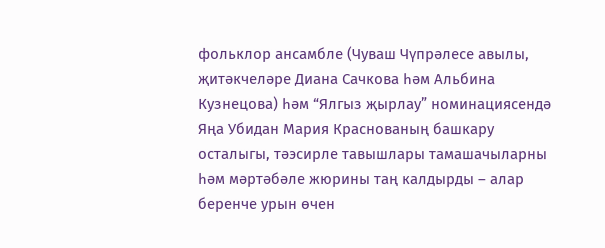фольклор ансамбле (Чуваш Чүпрәлесе авылы, җитәкчеләре Диана Сачкова һәм Альбина Кузнецова) һәм “Ялгыз җырлау” номинациясендә Яңа Убидан Мария Краснованың башкару осталыгы, тәэсирле тавышлары тамашачыларны һәм мәртәбәле жюрины таң калдырды – алар беренче урын өчен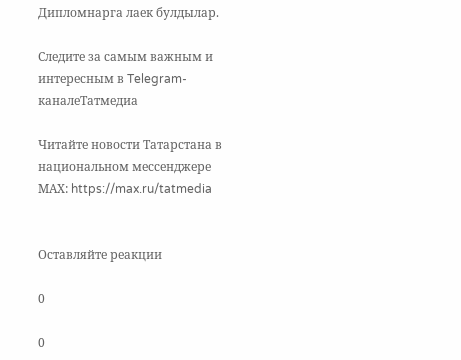Дипломнарга лаек булдылар.

Следите за самым важным и интересным в Telegram-каналеТатмедиа

Читайте новости Татарстана в национальном мессенджере MАХ: https://max.ru/tatmedia


Оставляйте реакции

0

0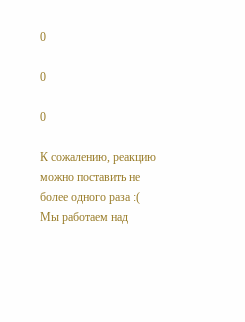0

0

0

К сожалению, реакцию можно поставить не более одного раза :(
Мы работаем над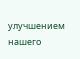улучшением нашего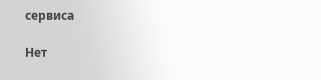сервиса

Нет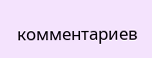комментариев